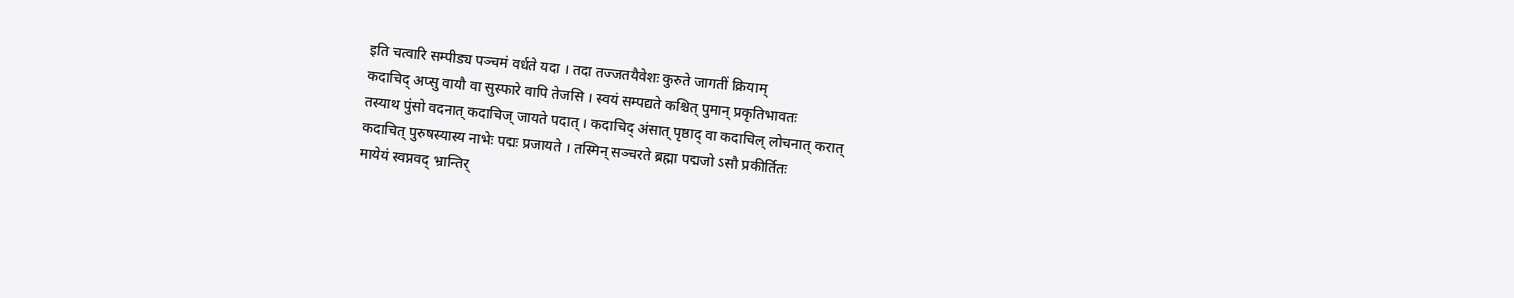इति चत्वारि सम्पीड्य पञ्चमं वर्धते यदा । तदा तज्जतयैवेशः कुरुते जागतीं क्रियाम्
कदाचिद् अप्सु वायौ वा सुस्फारे वापि तेजसि । स्वयं सम्पद्यते कश्चित् पुमान् प्रकृतिभावतः
तस्याथ पुंसो वदनात् कदाचिज् जायते पदात् । कदाचिद् अंसात् पृष्ठाद् वा कदाचिल् लोचनात् करात्
कदाचित् पुरुषस्यास्य नाभेः पद्मः प्रजायते । तस्मिन् सञ्चरते ब्रह्मा पद्मजो ऽसौ प्रकीर्तितः
मायेयं स्वप्नवद् भ्रान्तिर्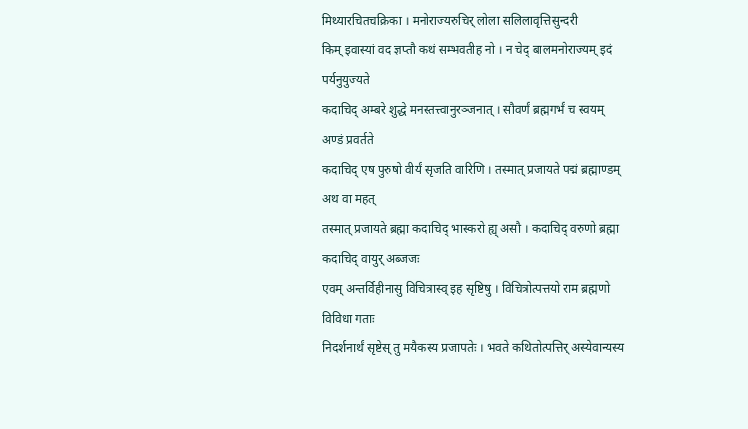मिथ्यारचितचक्रिका । मनोराज्यरुचिर् लोला सलिलावृत्तिसुन्दरी
किम् इवास्यां वद ज्ञप्तौ कथं सम्भवतीह नो । न चेद् बालमनोराज्यम् इदं पर्यनुयुज्यते
कदाचिद् अम्बरे शुद्धे मनस्तत्त्वानुरञ्जनात् । सौवर्णं ब्रह्मगर्भं च स्वयम् अण्डं प्रवर्तते
कदाचिद् एष पुरुषो वीर्यं सृजति वारिणि । तस्मात् प्रजायते पद्मं ब्रह्माण्डम् अथ वा महत्
तस्मात् प्रजायते ब्रह्मा कदाचिद् भास्करो ह्य् असौ । कदाचिद् वरुणो ब्रह्मा कदाचिद् वायुर् अब्जजः
एवम् अन्तर्विहीनासु विचित्रास्व् इह सृष्टिषु । विचित्रोत्पत्तयो राम ब्रह्मणो विविधा गताः
निदर्शनार्थं सृष्टेस् तु मयैकस्य प्रजापतेः । भवते कथितोत्पत्तिर् अस्येवान्यस्य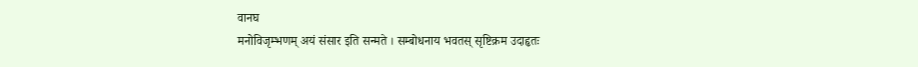वानघ
मनोविजृम्भणम् अयं संसार इति सन्मते । सम्बोधनाय भवतस् सृष्टिक्रम उदाहृतः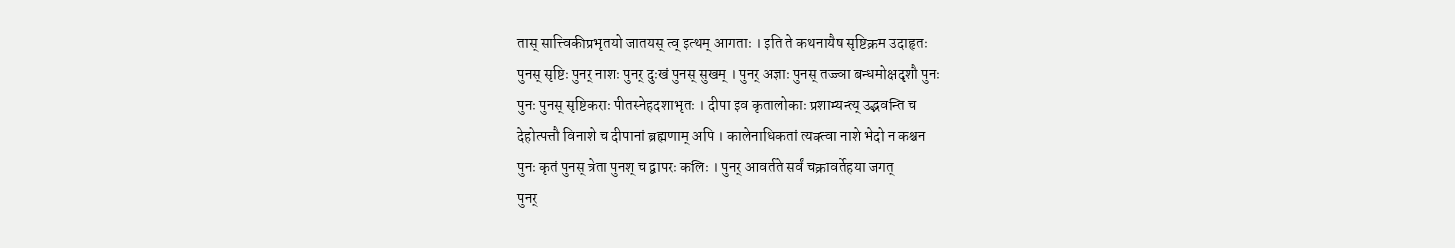तास् सात्त्विकीप्रभृतयो जातयस् त्व् इत्थम् आगताः । इति ते कथनायैष सृष्टिक्रम उदाहृतः
पुनस् सृष्टिः पुनर् नाशः पुनर् दुःखं पुनस् सुखम् । पुनर् अज्ञाः पुनस् तज्ज्ञा बन्धमोक्षदृशौ पुनः
पुनः पुनस् सृष्टिकराः पीतस्नेहदशाभृतः । दीपा इव कृतालोकाः प्रशाम्यन्त्य् उद्भवन्ति च
देहोत्पत्तौ विनाशे च दीपानां ब्रह्मणाम् अपि । कालेनाधिकतां त्यक्त्वा नाशे भेदो न कश्चन
पुनः कृतं पुनस् त्रेता पुनश् च द्वापरः कलिः । पुनर् आवर्तते सर्वं चक्रावर्तेहया जगत्
पुनर्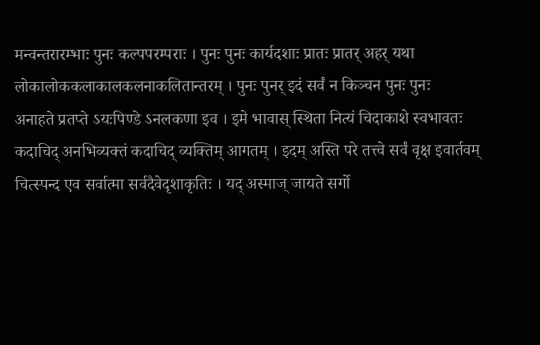मन्वन्तरारम्भाः पुनः कल्पपरम्पराः । पुनः पुनः कार्यदशाः प्रातः प्रातर् अहर् यथा
लोकालोककलाकालकलनाकलितान्तरम् । पुनः पुनर् इदं सर्वं न किञ्चन पुनः पुनः
अनाहते प्रतप्ते ऽयःपिण्डे ऽनलकणा इव । इमे भावास् स्थिता नित्यं चिदाकाशे स्वभावतः
कदाचिद् अनभिव्यक्तं कदाचिद् व्यक्तिम् आगतम् । इदम् अस्ति परे तत्त्वे सर्वं वृक्ष इवार्तवम्
चित्स्पन्द एव सर्वात्मा सर्वदैवेदृशाकृतिः । यद् अस्माज् जायते सर्गो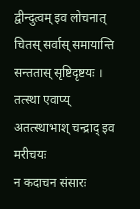द्वीन्दुत्वम् इव लोचनात्
चितस् सर्वास् समायान्ति सन्ततास् सृष्टिदृष्टयः । तत्स्था एवाप्य् अतत्स्थाभाश् चन्द्राद् इव मरीचयः
न कदाचन संसारः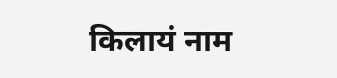किलायं नाम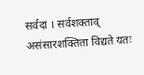सर्वदा । सर्वशक्ताव् असंसारशक्तिता विद्यते यतः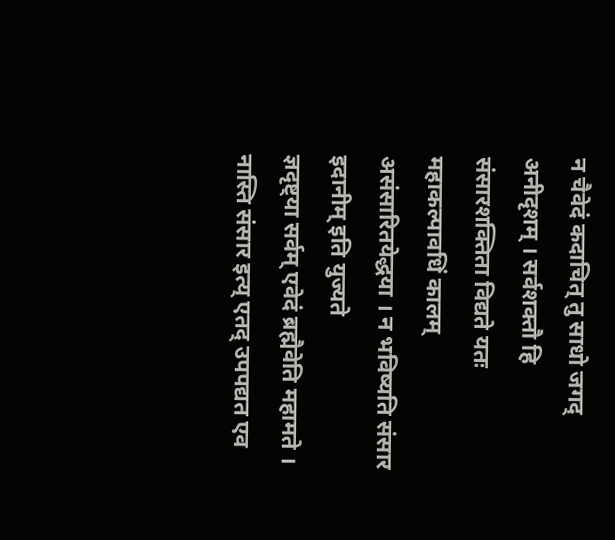न चैवेदं कदाचित् तु साधो जगद् अनीदृशम् । सर्वशक्तौ हि संसारशक्तिता विद्यते यतः
महाकल्पावधिं कालम् असंसारितयेद्धया । न भविष्यति संसार इदानीम् इति युज्यते
ज्ञदृष्ट्या सर्वम् एवेदं ब्रह्मैवेति महामते । नास्ति संसार इत्य् एतद् उपपद्यत एव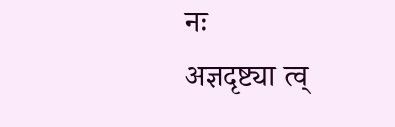नः
अज्ञदृष्ट्या त्व्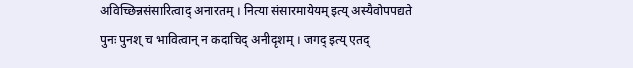अविच्छिन्नसंसारित्वाद् अनारतम् । नित्या संसारमायेयम् इत्य् अस्यैवोपपद्यते
पुनः पुनश् च भावित्वान् न कदाचिद् अनीदृशम् । जगद् इत्य् एतद्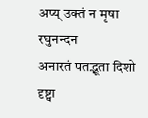अप्य् उक्तं न मृषा रघुनन्दन
अनारतं पतद्भूता दिशो दृष्ट्वा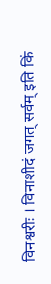विनश्वरीः । विनाशीदं जगत् सर्वम् इति किं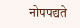नोपपद्यते